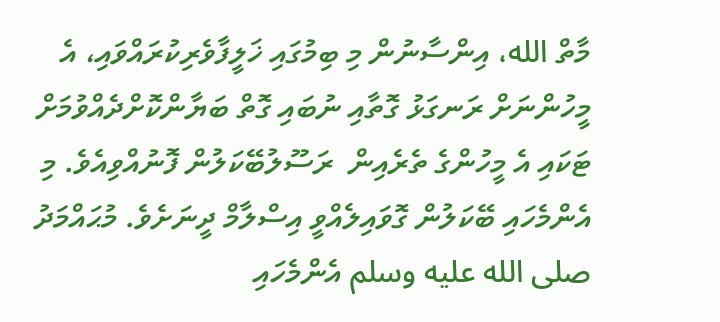މާތް الله، އިންސާނުން މި ބިމުގައި ޚަލީފާވެރިކުރައްވައި، އެ މީހުންނަށް ރަނގަޅު ގޮތާއި ނުބައި ގޮތް ބަޔާންކޮށްދެއްވުމަށް ޓަކައި އެ މީހުންގެ ތެރެއިން  ރަސޫލުބޭކަލުން ފޮނުއްވިއެވެ. މި އެންމެހައި ބޭކަލުން ގޮވައިލެއްވީ އިސްލާމް ދީނަށެވެ. މުޙައްމަދު صلى الله عليه وسلم އެންމެހައި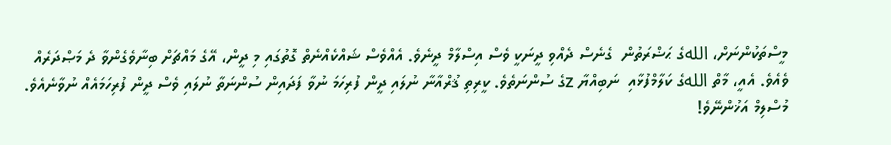މީސްތަކުންނަށް، اللهގެ ޙަޟްރަތުން  ގެނެސް ދެއްވި ދީނަކީ ވެސް އިސްލާމް ދީނެވެ. އެއްވެސް ޝައްކެއްނެތް ގޮތުގައި މި ދީން، އޭގެ މައްޗަށް ބިނާވެގެންވާ ދެ މަޞްދަރެއް ވެއެވެ. އެއީ، މާތް اللهގެ ކަލާމްފުޅާއި  ނަބިއްޔާ zގެ ސުންނަތެވެ. ކީރިތި ޤުރްއާނާ ނުލައި ދީން ފުރިހަމަ ނުވާ ފަދައިން ސުންނަތާ ނުލައި ވެސް ދީން ފުރިހަމައެއް ނުވާނެއެވެ.
މުސްލިމް އަޚުންނޭވެ!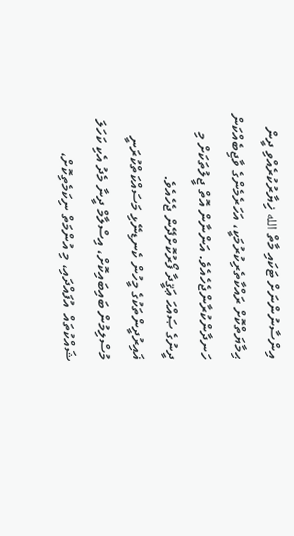އިންސާނުންނަށް ޓަކައި މާތް الله ޚިޔާރުކުރެއްވި ދީން ޙިމާޔަތްކޮށް ރައްކާތެރިކުރުމަކީ، އަހަރެމެންގެ ވާޖިބެއްކަން ހަނދާންކުރާންޖެހެއެވެ. އަންނާން އޮތް ޖީލުތަކަށް މި ދީނުގެ ޞައްޙަ ޢަޤީދާ ފޯރުކޮށްދޭން ޖެހެއެވެ. ޣައިރުދީންތަކުގެ މީހުން ކެނޑިނޭޅި މަސައްކަތްކުރަނީ  މުސްލިމުން ބައިބައިކޮށް، އިސްލާމް ދީނާ މެދު އެކި ކަހަލަ ޝައްކުތައް  އުފައްދައި، މި އުންމަތް ނިކަމެތިކޮށް،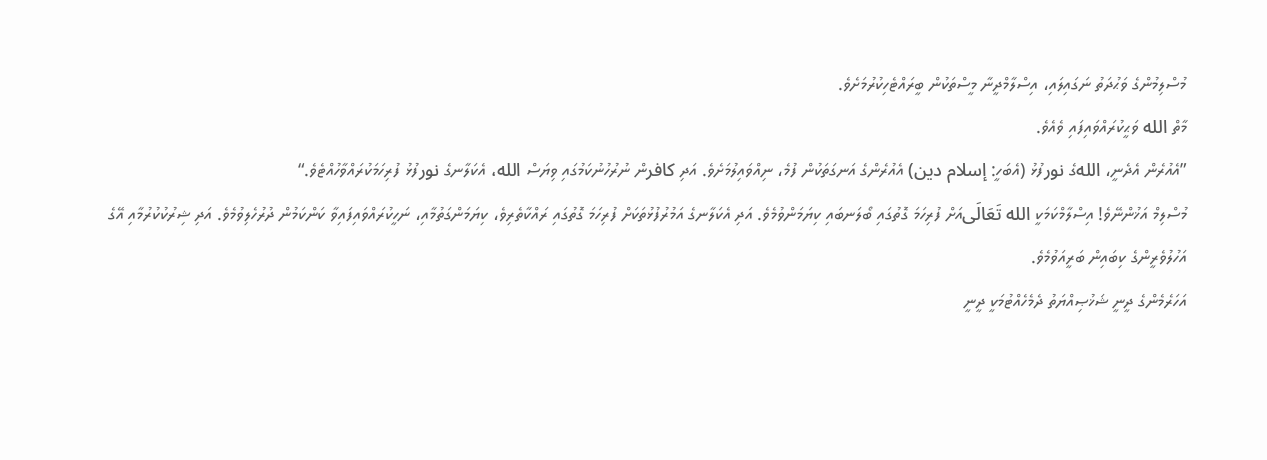މުސްލިމުންގެ ވަޙުދަތު ނަގައިލައި، އިސްލާމްދީނާ މީސްތަކުން ބީރައްޓެހިކުރުމަށެވެ.
މާތް الله ވަޙީކުރައްވައިފައި ވެއެވެ.
”އެއުރެން އެދެނީ، اللهގެ نورފުޅު (އެބަހީ: إسلام دين) އެއުރެންގެ އަނގަތަކުން ފުމެ، ނިއްވައިލުމަށެވެ. އަދި كافرން ނުރުހުނުކަމުގައި ވިޔަސް الله، އެކަލާނގެ نورފުޅު ފުރިހަމަކުރައްވާހުއްޓެވެ.“
މުސްލިމް އަޚުންނޭވެ! އިސްލާމްކަމަކީ الله تَعَالَىއަށް ފުރިހަމަ ގޮތުގައި ބޯލަނބައި ކިޔަމަންވުމެވެ. އަދި އެކަލާނގެ އަމުރުފުޅުތަކަށް ފުރިހަމަ ގޮތުގައި ރައްކާތެރިވެ، ކިޔަމަންގަތުމާއި، ނަހީކުރައްވައިފައިވާ ކަންކަމުން ދުރުހެލިވުމެވެ. އަދި ޝިރުކުކުރުމާއި އޭގެ އަހުލުވެރީންގެ ކިބައިން ބަރީއަވުމެވެ.
އަހަރެމެންގެ ދީނީ ޝަޚުޞިއްޔަތު ދެމެހެއްޓުމަކީ ދީނީ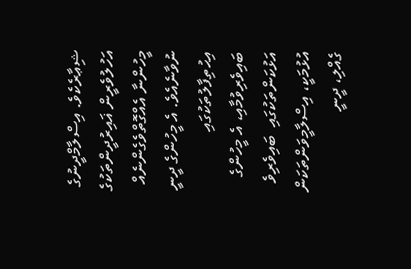ޝިޢާރެކެވެ. އިސްލާމްދީނުގެ އަހުލުވެރީން ޣައިރުދީންތަކުގެ މީހުންނާ އެއްގޮތްވެގެންނެއް ނުވާނެއެވެ. އެ މީހުންގެ ދީނީ އިޙުތިފާލުތަކުގައި ބައިވެރިވުމާއި، އެ މީހުންގެ އަޅުކަންތަކުގައި  ބައިވެރިވެ އުޅުމަކީ، އިސްލާމީވަންތަކަން ގެއްލި، ދީނީ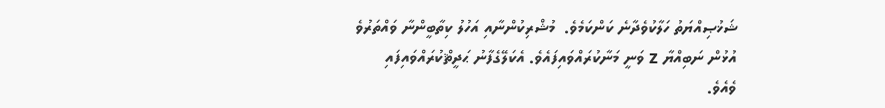ޝަޚުޞިއްޔަތު ހަލާކުވެދާނެ ކަންކަމެވެ.  މުޝްރިކުންނާއި އަހުލު ކިތާބީންނާ ވައްތަރުވެ އުޅުން ނަބިއްޔާ z ވަނީ މަނާކުރައްވައިފައެވެ. އެކަލޭގެފާނު ޙަދީޘްކުރައްވައިފައި ވެއެވެ.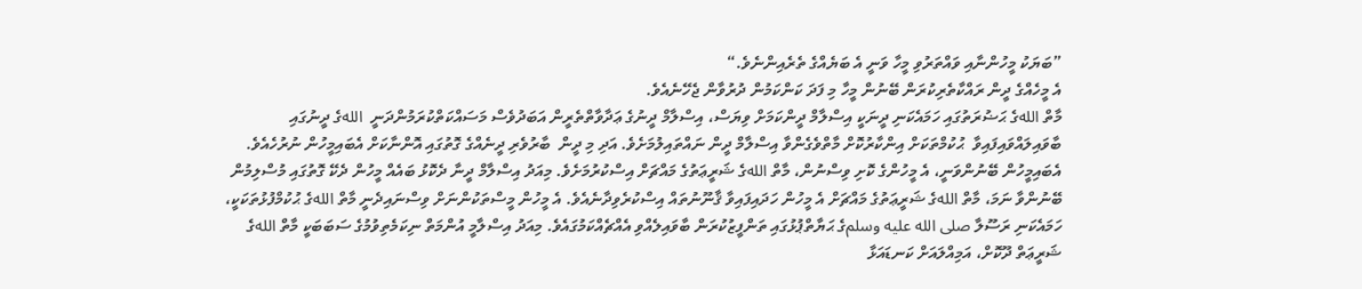”ބަޔަކު މީހުންނާއި ވައްތަރުވި މީހާ ވަނީ އެ ބަޔެއްގެ ތެރެއިންނެވެ.“
އެ މީހެއްގެ ދީން ރައްކާތެރިކުރަން ބޭނުން މީހާ މި ފަދަ ކަންކަމުން ދުރުވާން ޖެހޭނެއެވެ.
މާތް اللهގެ ޙަޟުރަތުގައި ހަމައެކަނި ދީނަކީ އިސްލާމް ދީންކަމަށް ވިޔަސް، އިސްލާމް ދީނުގެ ޢަދާވާތްތެރީން އަބަދުވެސް މަސައްކަތްކުރަމުންދަނީ  اللهގެ ދީނުގައި ބާވައިލައްވައިފައިވާ  ޙުކުމްތަކަށް އިންކާރުކޮށް މާތްވެގެންވާ އިސްލާމް ދީން ނައްތައިލުމަށެވެ. އަދި މި ދީން  ބާރުވެރި ދީނެއްގެ ގޮތުގައި އޮންނާކަށް އެބައިމީހުން ނުރުހެއެވެ. އެބައިމީހުން ބޭނުންވަނީ، އެ މީހުންގެ ކޮށި ވިސްނުން، މާތް اللهގެ ޝަރީޢަތުގެ މައްޗަށް އިސްކުރުމަށެވެ. މިއަދު އިސްލާމް ދީނާ ދެކޮޅު ބައެއް މީހުން ދެކޭ ގޮތުގައި މުސްލިމުން ބޭނުންވާ ނަމަ، މާތް اللهގެ ޝަރީޢަތުގެ މައްޗަށް އެ މީހުން ހަދައިފައިވާ ޤާނޫނުތައް އިސްކުރެވިދާނެއެވެ. އެ މީހުން މީސްތަކުންނަށް ވިސްނައިދެނީ މާތް اللهގެ ޙުކުމްފުޅުތަކަކީ، ހަމައެކަނި ރަސޫލާ صلى الله عليه وسلمގެ ޙަޔާތްޕުޅުގައި ތަންފީޒުކުރަން ބާވައިލެއްވި އެއްޗެއްކަމުގައެވެ. މިއަދު އިސްލާމީ އުންމަތް ނިކަމެތިވުމުގެ ސަބަބަކީ މާތް اللهގެ ޝަރީޢަތް ދޫކޮށް، އަމިއްލައަށް ކަނޑައަޅާ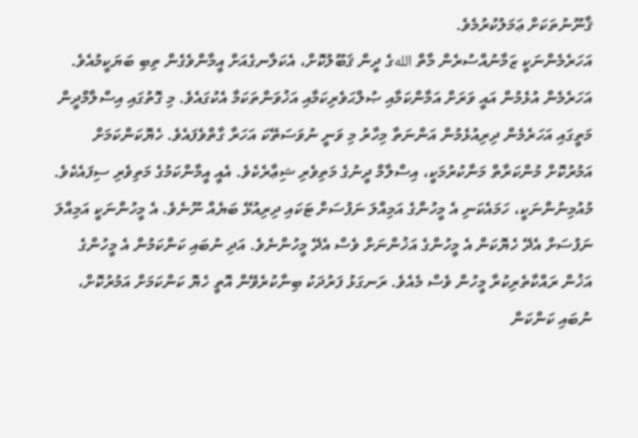ޤާނޫނުތަކަށް ޢަމަލުކުރުމެވެ.
އަހަރެމެންނަކީ ޒަމާނުއްސުރެން މާތް اللهގެ ދީން ޤަބޫލުކޮށް، އެކަލާނގެއަށް އީމާންވެގެން ތިބި ބަޔަކީމުއެވެ. އަހަރެމެން އުޅެމުން އައީ ވަރަށް އަމާންކަމާއި ޞުލްޙަވެރިކަމާއި އަޚުވަންތަކަމާ އެކުގައެވެ. މި ގޮތުގައި އިސްލާމްދީން މަތީގައި އަހަރެމެން ދިރިއުޅެމުން އަންނަތާ މިހާރު މި ވަނީ ނުވަސަތޭކަ އަހަރާ ގާތްވެފައެވެ. ހެޔޮކަންކަމަށް އަމުރުކޮށް މުންކަރާތް މަނާކުރުމަކީ، އިސްލާމް ދީނުގެ މަތިވެރި ޝިޢާރެކެވެ. އެއީ އީމާންކަމުގެ މަތިވެރި ސިފައެކެވެ. މުއުމިނުންނަކީ، ހަމައެކަނި އެ މީހުންގެ އަމިއްލަ ނަފުސަށް ޓަކައި ދިރިއުޅޭ ބަޔެއް ނޫނެވެ. އެ މީހުންނަކީ އަމިއްލަ ނަފުސަށް އެދޭ ހެޔޮކަން އެ މީހުންގެ އަޚުންނަށް ވެސް އެދޭ މީހުންނެވެ. އަދި ނުބައި ކަންކަމުން އެ މީހުންގެ އަޚުން ރައްކާތެރިކުރާ މީހުން ވެސް މެއެވެ. ރަނގަޅު ފަރުދަކު ބިނާކުރެވޭން އޮތީ ހެޔޮ ކަންކަމަށް އަމުރުކޮށް، ނުބައި ކަންކަން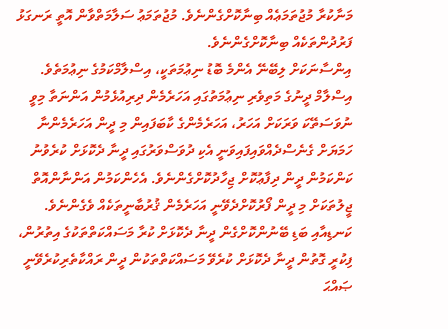މަނާކުރާ މުޖުތަމަޢެއް ބިނާކޮށްގެންނެވެ. މުޖުތަމަޢު ސަލާމަތްވާން އޮތީ ރަނގަޅު ފަރުދުންތަކެއް ބިނާކޮށްގެންނެވެ.
އިންސާނަކަށް ލިބޭނޭ އެންމެ ބޮޑު ނިޢުމަތަކީ، އިސްލާމްކަމުގެ ނިޢުމަތެވެ. އިސްލާމް ދީނުގެ މަތިވެރި ނިޢުމަތުގައި އަހަރެމެން ދިރިއުޅެމުން އަންނަތާ މިވީ ނުވަސަތޭކަ ވަރަކަށް އަހަރު، އަހަރެމެންގެ ކާބަފައިން މި ދީން އަހަރެމެންނާ ހަމަޔަށް ގެނެސްދެއްވައިފައިވަނީ އެކި ދުވަސްވަރުގައި ދީނާ ދެކޮޅަށް ކުރެވުނު ކަންކަމުން ދީން ދިފާޢުކޮށް ޖިހާދުކޮށްގެންނެވެ. އެހެންކަމުން އަންނާންއޮތް ޖީލުތަކަށް މި ދީން ފޯރުކޮށްދެވޭނީ އަހަރެމެން ޤުރުބާނީތަކެއް ވެގެންނެވެ. ކަނޑިއާއި ބަޑި ބޭނުންކޮށްގެން ދީނާ ދެކޮޅަށް ކުރާ މަސައްކަތްތަކުގެ އިތުރުން، ފިކުރީ ގޮތުން ދީނާ ދެކޮޅަށް ކުރެވޭ މަސައްކަތްތަކުން ދީން ރައްކާތެރިކުރެވޭނީ ޞައްޙަ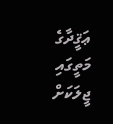ޢަޤީދާގެ މަތީގައި ޖީލަކަށް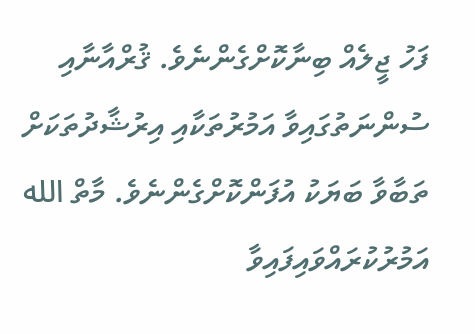ފަހު ޖީލެއް ބިނާކޮށްގެންނެވެ. ޤުރްއާނާއި ސުންނަތުގައިވާ އަމުރުތަކާއި އިރުޝާދުތަކަށް ތަބާވާ ބަޔަކު އުފަންކޮށްގެންނެވެ. މާތް الله އަމުރުކުރައްވައިފައިވާ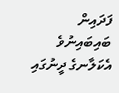ފަދައިން ބައިބައިނުވެ އެކަލާނގެ ދީނުގައި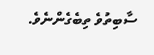ސާބިތުވެ ތިބެގެންނެވެ.